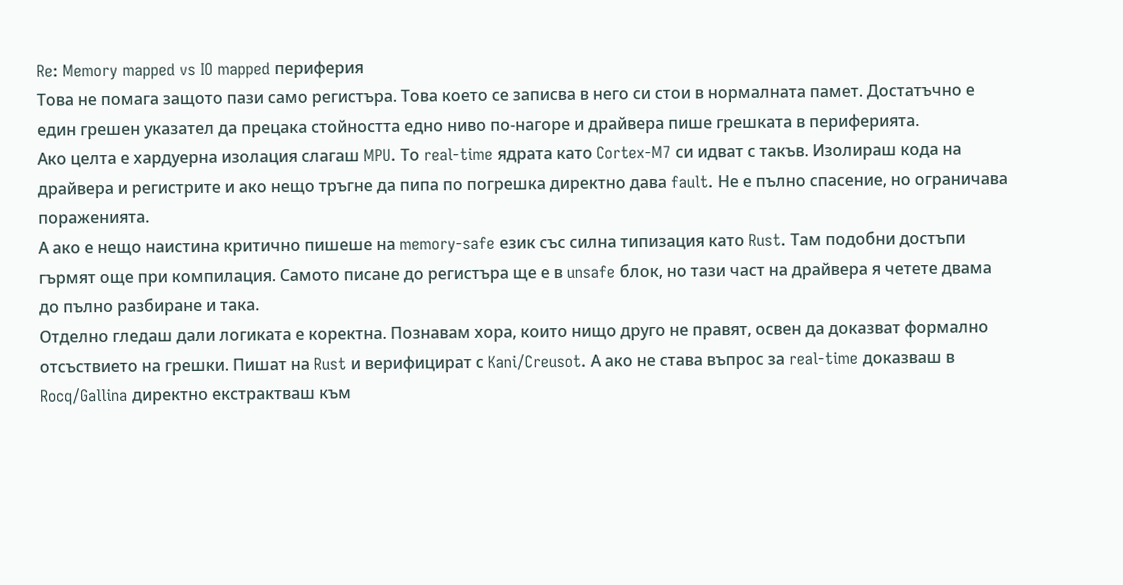Re: Memory mapped vs IO mapped периферия
Това не помага защото пази само регистъра. Това което се записва в него си стои в нормалната памет. Достатъчно е един грешен указател да прецака стойността едно ниво по-нагоре и драйвера пише грешката в периферията.
Ако целта е хардуерна изолация слагаш MPU. То real-time ядрата като Cortex-M7 си идват с такъв. Изолираш кода на драйвера и регистрите и ако нещо тръгне да пипа по погрешка директно дава fault. Не е пълно спасение, но ограничава пораженията.
А ако е нещо наистина критично пишеше на memory-safe език със силна типизация като Rust. Там подобни достъпи гърмят още при компилация. Самото писане до регистъра ще е в unsafe блок, но тази част на драйвера я четете двама до пълно разбиране и така.
Отделно гледаш дали логиката е коректна. Познавам хора, които нищо друго не правят, освен да доказват формално отсъствието на грешки. Пишат на Rust и верифицират с Kani/Creusot. А ако не става въпрос за real-time доказваш в Rocq/Gallina директно екстрактваш към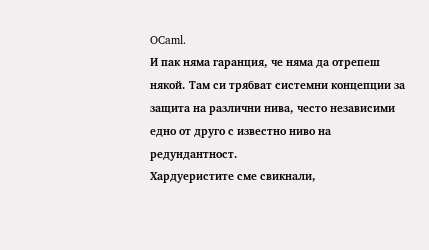OCaml.
И пак няма гаранция, че няма да отрепеш някой. Там си трябват системни концепции за защита на различни нива, често независими едно от друго с известно ниво на редундантност.
Хардуеристите сме свикнали,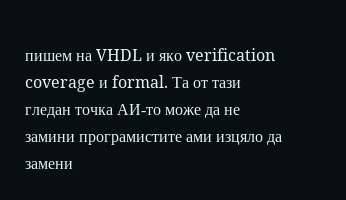пишем на VHDL и яко verification coverage и formal. Та от тази гледан точка АИ-то може да не замини програмистите ами изцяло да замени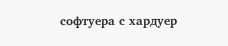софтуера с хардуер